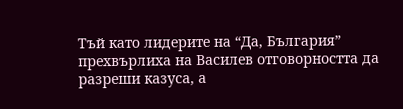Тъй като лидерите на “Да, България” прехвърлиха на Василев отговорността да разреши казуса, а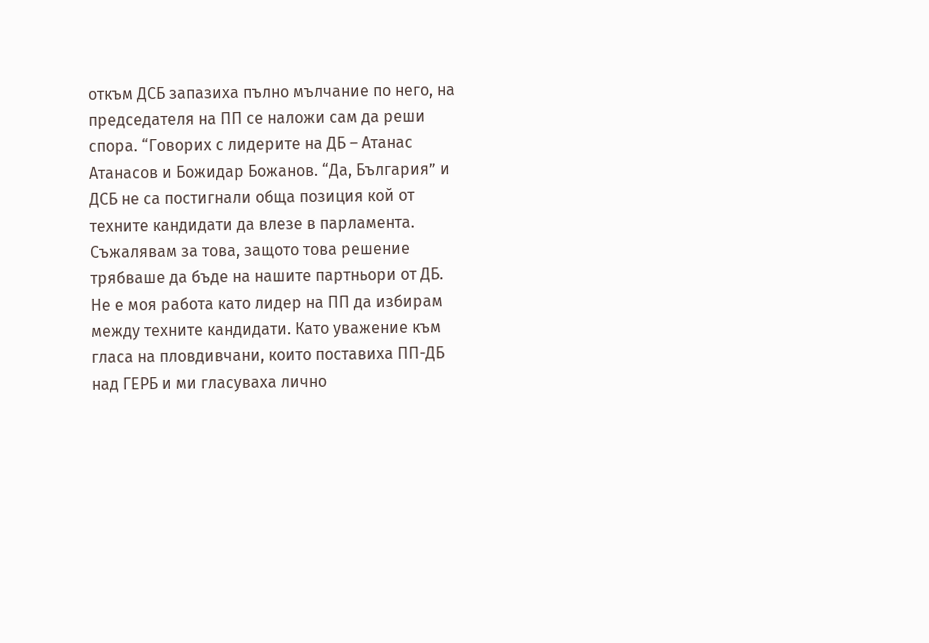откъм ДСБ запазиха пълно мълчание по него, на председателя на ПП се наложи сам да реши спора. “Говорих с лидерите на ДБ – Атанас Атанасов и Божидар Божанов. “Да, България” и ДСБ не са постигнали обща позиция кой от техните кандидати да влезе в парламента. Съжалявам за това, защото това решение трябваше да бъде на нашите партньори от ДБ. Не е моя работа като лидер на ПП да избирам между техните кандидати. Като уважение към гласа на пловдивчани, които поставиха ПП-ДБ над ГЕРБ и ми гласуваха лично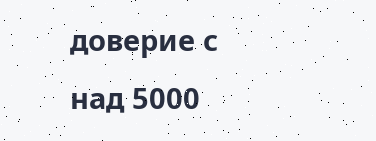доверие с над 5000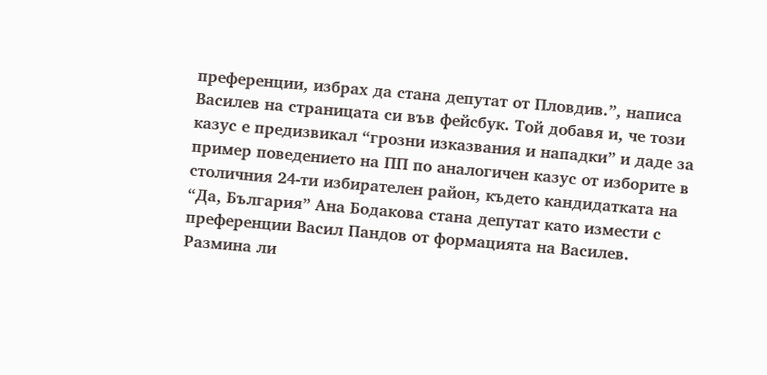преференции, избрах да стана депутат от Пловдив.”, написа Василев на страницата си във фейсбук. Той добавя и, че този казус е предизвикал “грозни изказвания и нападки” и даде за пример поведението на ПП по аналогичен казус от изборите в столичния 24-ти избирателен район, където кандидатката на “Да, България” Ана Бодакова стана депутат като измести с преференции Васил Пандов от формацията на Василев.
Размина ли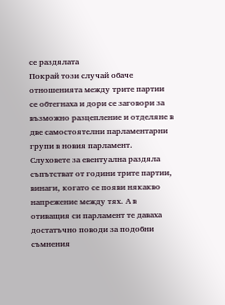се раздялата
Покрай този случай обаче отношенията между трите партии се обтегнаха и дори се заговори за възможно разцепление и отделяне в две самостоятелни парламентарни групи в новия парламент. Слуховете за евентуална раздяла съпътстват от години трите партии, винаги, когато се появи някакво напрежение между тях. А в отиващия си парламент те даваха достатъчно поводи за подобни съмнения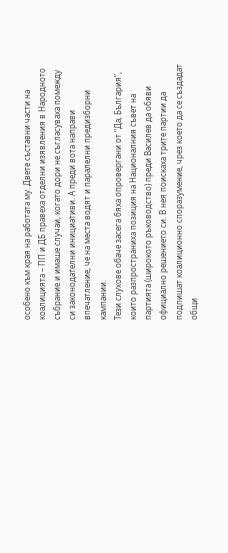особено към края на работата му. Двете съставни части на коалицията – ПП и ДБ правеха отделни изявления в Народното събрание и имаше случаи, когато дори не съгласуваха помежду си законодателни инициативи. А преди вота направи впечатление, че на места водят и паралелни предизборни кампании.
Тези слухове обаче засега бяха опровергани от “Да, България”, които разпространиха позиция на Националния съвет на партията (широкото ръководство) преди Василев да обяви официално решението си. В нея поискаха трите партии да подпишат коалиционно споразумение, чрез което да се създадат общи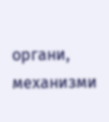органи, механизми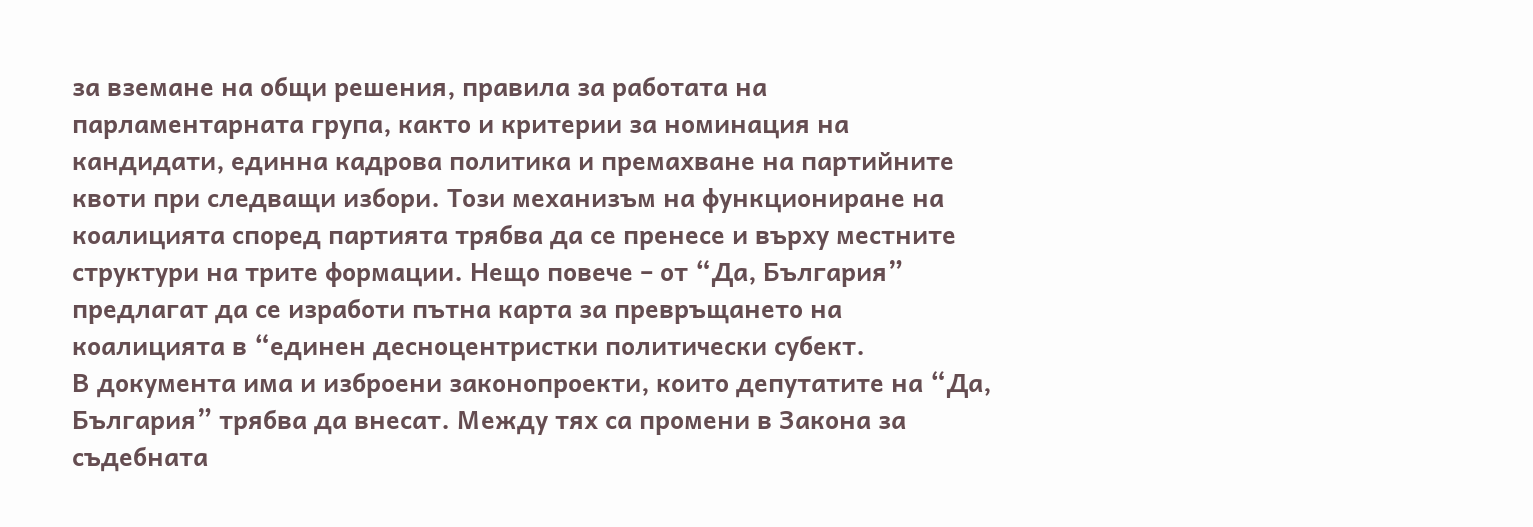за вземане на общи решения, правила за работата на парламентарната група, както и критерии за номинация на кандидати, единна кадрова политика и премахване на партийните квоти при следващи избори. Този механизъм на функциониране на коалицията според партията трябва да се пренесе и върху местните структури на трите формации. Нещо повече – от “Да, България” предлагат да се изработи пътна карта за превръщането на коалицията в “единен десноцентристки политически субект.
В документа има и изброени законопроекти, които депутатите на “Да, България” трябва да внесат. Между тях са промени в Закона за съдебната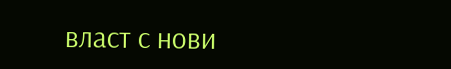власт с нови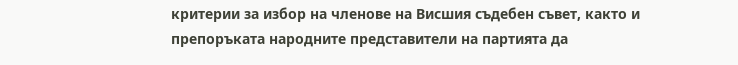критерии за избор на членове на Висшия съдебен съвет, както и препоръката народните представители на партията да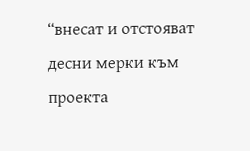“внесат и отстояват десни мерки към проекта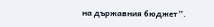на държавния бюджет”.